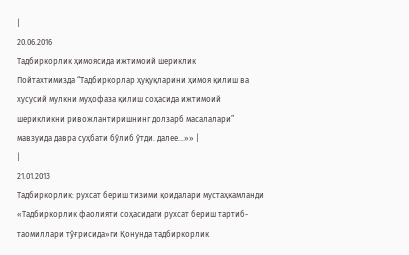|
20.06.2016
Тадбиркорлик ҳимоясида ижтимоий шериклик
Пойтахтимизда “Тадбиркорлар ҳуқуқларини ҳимоя қилиш ва хусусий мулкни муҳофаза қилиш соҳасида ижтимоий шерикликни ривожлантиришнинг долзарб масалалари” мавзуида давра суҳбати бўлиб ўтди. далее...»» |
|
21.01.2013
Тадбиркорлик: рухсат бериш тизими қоидалари мустаҳкамланди
«Тадбиркорлик фаолияти соҳасидаги рухсат бериш тартиб-таомиллари тўғрисида»ги Қонунда тадбиркорлик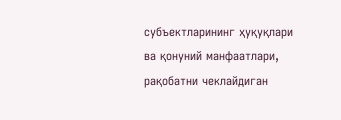субъектларининг ҳуқуқлари ва қонуний манфаатлари, рақобатни чеклайдиган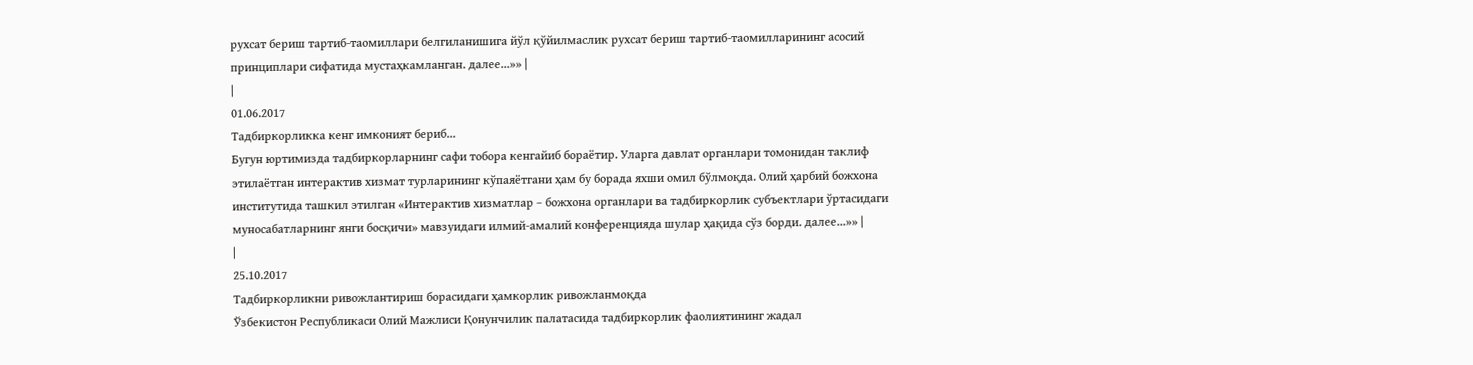рухсат бериш тартиб-таомиллари белгиланишига йўл қўйилмаслик рухсат бериш тартиб-таомилларининг асосий принциплари сифатида мустаҳкамланган. далее...»» |
|
01.06.2017
Тадбиркорликка кенг имконият бериб...
Бугун юртимизда тадбиркорларнинг сафи тобора кенгайиб бораётир. Уларга давлат органлари томонидан таклиф этилаётган интерактив хизмат турларининг кўпаяётгани ҳам бу борада яхши омил бўлмоқда. Олий ҳарбий божхона институтида ташкил этилган «Интерактив хизматлар – божхона органлари ва тадбиркорлик субъектлари ўртасидаги муносабатларнинг янги босқичи» мавзуидаги илмий-амалий конференцияда шулар ҳақида сўз борди. далее...»» |
|
25.10.2017
Тадбиркорликни ривожлантириш борасидаги ҳамкорлик ривожланмоқда
Ўзбекистон Республикаси Олий Мажлиси Қонунчилик палатасида тадбиркорлик фаолиятининг жадал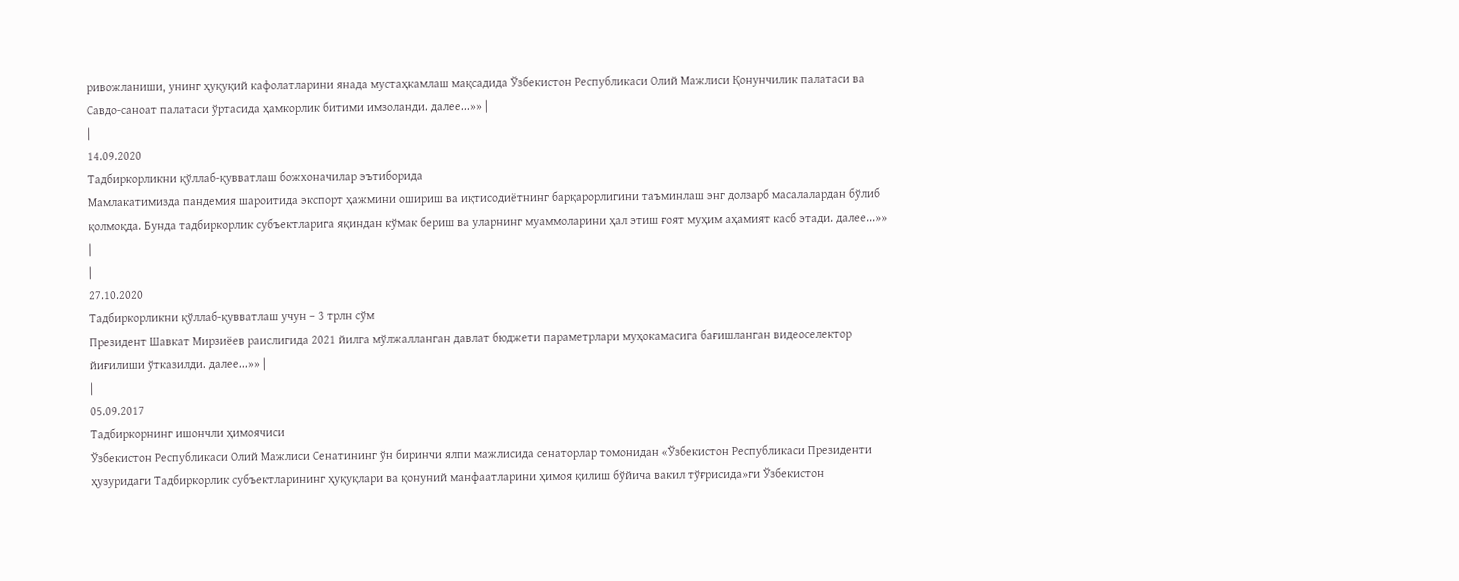ривожланиши, унинг ҳуқуқий кафолатларини янада мустаҳкамлаш мақсадида Ўзбекистон Республикаси Олий Мажлиси Қонунчилик палатаси ва Савдо-саноат палатаси ўртасида ҳамкорлик битими имзоланди. далее...»» |
|
14.09.2020
Тадбиркорликни қўллаб-қувватлаш божхоначилар эътиборида
Мамлакатимизда пандемия шароитида экспорт ҳажмини ошириш ва иқтисодиётнинг барқарорлигини таъминлаш энг долзарб масалалардан бўлиб қолмоқда. Бунда тадбиркорлик субъектларига яқиндан кўмак бериш ва уларнинг муаммоларини ҳал этиш ғоят муҳим аҳамият касб этади. далее...»» |
|
27.10.2020
Тадбиркорликни қўллаб-қувватлаш учун – 3 трлн сўм
Президент Шавкат Мирзиёев раислигида 2021 йилга мўлжалланган давлат бюджети параметрлари муҳокамасига бағишланган видеоселектор йиғилиши ўтказилди. далее...»» |
|
05.09.2017
Тадбиркорнинг ишончли ҳимоячиси
Ўзбекистон Республикаси Олий Мажлиси Сенатининг ўн биринчи ялпи мажлисида сенаторлар томонидан «Ўзбекистон Республикаси Президенти ҳузуридаги Тадбиркорлик субъектларининг ҳуқуқлари ва қонуний манфаатларини ҳимоя қилиш бўйича вакил тўғрисида»ги Ўзбекистон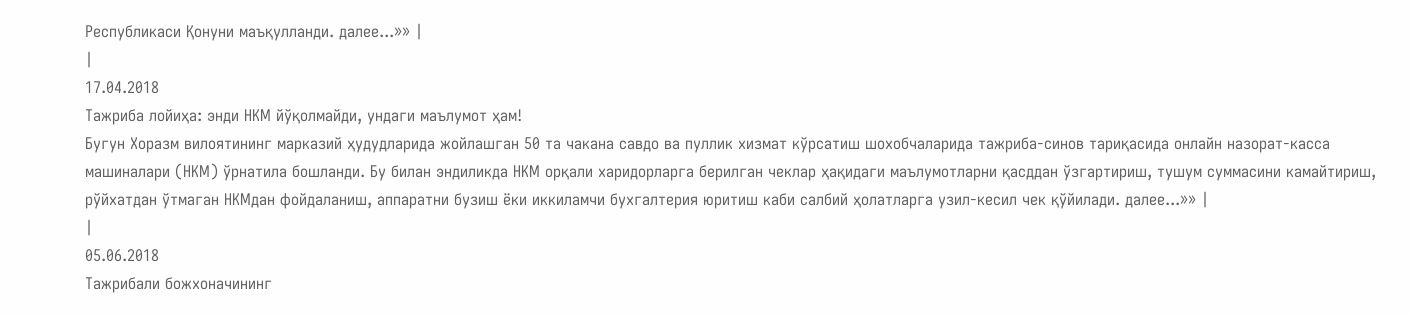Республикаси Қонуни маъқулланди. далее...»» |
|
17.04.2018
Тажриба лойиҳа: энди НКМ йўқолмайди, ундаги маълумот ҳам!
Бугун Хоразм вилоятининг марказий ҳудудларида жойлашган 50 та чакана савдо ва пуллик хизмат кўрсатиш шохобчаларида тажриба-синов тариқасида онлайн назорат-касса машиналари (НКМ) ўрнатила бошланди. Бу билан эндиликда НКМ орқали харидорларга берилган чеклар ҳақидаги маълумотларни қасддан ўзгартириш, тушум суммасини камайтириш, рўйхатдан ўтмаган НКМдан фойдаланиш, аппаратни бузиш ёки иккиламчи бухгалтерия юритиш каби салбий ҳолатларга узил-кесил чек қўйилади. далее...»» |
|
05.06.2018
Тажрибали божхоначининг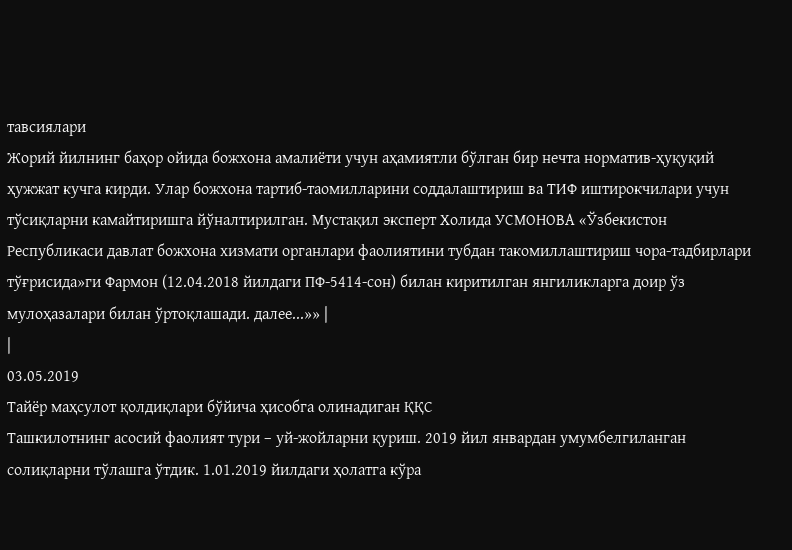тавсиялари
Жорий йилнинг баҳор ойида божхона амалиёти учун аҳамиятли бўлган бир нечта норматив-ҳуқуқий ҳужжат кучга кирди. Улар божхона тартиб-таомилларини соддалаштириш ва ТИФ иштирокчилари учун тўсиқларни камайтиришга йўналтирилган. Мустақил эксперт Холида УСМОНОВА «Ўзбекистон Республикаси давлат божхона хизмати органлари фаолиятини тубдан такомиллаштириш чора-тадбирлари тўғрисида»ги Фармон (12.04.2018 йилдаги ПФ-5414-сон) билан киритилган янгиликларга доир ўз мулоҳазалари билан ўртоқлашади. далее...»» |
|
03.05.2019
Тайёр маҳсулот қолдиқлари бўйича ҳисобга олинадиган ҚҚС
Ташкилотнинг асосий фаолият тури – уй-жойларни қуриш. 2019 йил январдан умумбелгиланган солиқларни тўлашга ўтдик. 1.01.2019 йилдаги ҳолатга кўра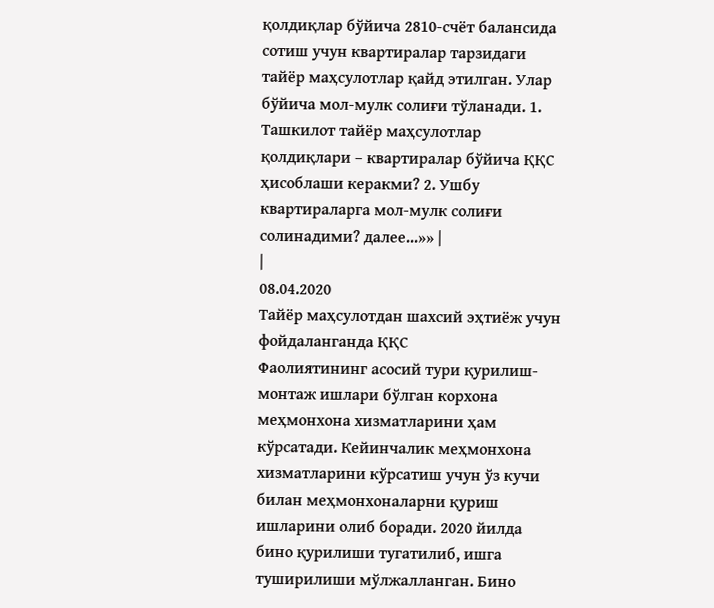қолдиқлар бўйича 2810-счёт балансида сотиш учун квартиралар тарзидаги тайёр маҳсулотлар қайд этилган. Улар бўйича мол-мулк солиғи тўланади. 1. Ташкилот тайёр маҳсулотлар қолдиқлари – квартиралар бўйича ҚҚС ҳисоблаши керакми? 2. Ушбу квартираларга мол-мулк солиғи солинадими? далее...»» |
|
08.04.2020
Тайёр маҳсулотдан шахсий эҳтиёж учун фойдаланганда ҚҚС
Фаолиятининг асосий тури қурилиш-монтаж ишлари бўлган корхона меҳмонхона хизматларини ҳам кўрсатади. Кейинчалик меҳмонхона хизматларини кўрсатиш учун ўз кучи билан меҳмонхоналарни қуриш ишларини олиб боради. 2020 йилда бино қурилиши тугатилиб, ишга туширилиши мўлжалланган. Бино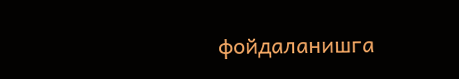фойдаланишга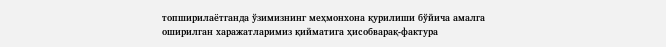топширилаётганда ўзимизнинг меҳмонхона қурилиши бўйича амалга оширилган харажатларимиз қийматига ҳисобварақ-фактура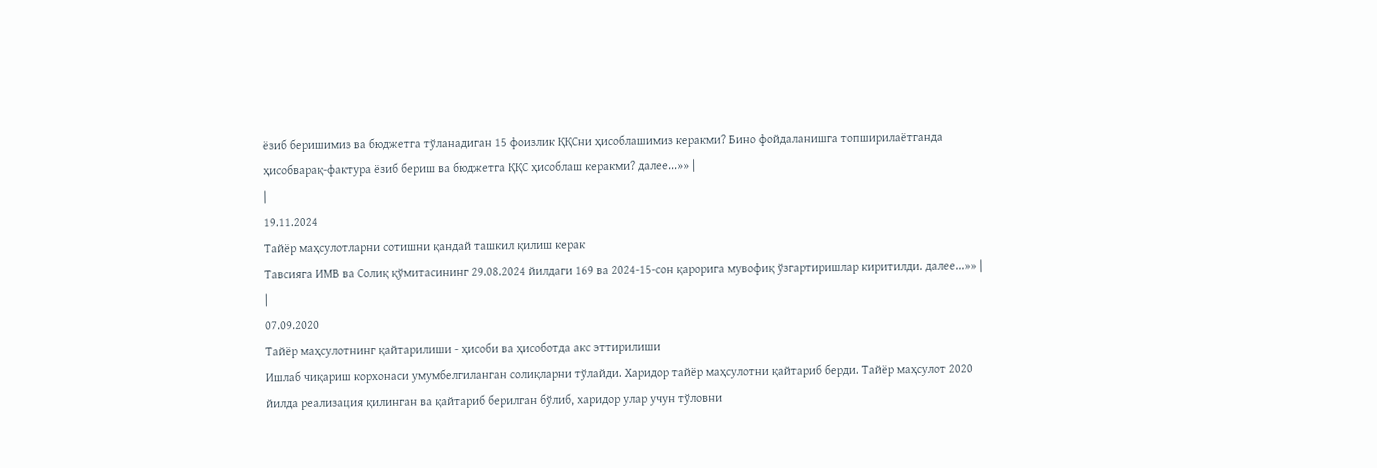ёзиб беришимиз ва бюджетга тўланадиган 15 фоизлик ҚҚСни ҳисоблашимиз керакми? Бино фойдаланишга топширилаётганда ҳисобварақ-фактура ёзиб бериш ва бюджетга ҚҚС ҳисоблаш керакми? далее...»» |
|
19.11.2024
Тайёр маҳсулотларни сотишни қандай ташкил қилиш керак
Тавсияга ИМВ ва Солиқ қўмитасининг 29.08.2024 йилдаги 169 ва 2024-15-сон қарорига мувофиқ ўзгартиришлар киритилди. далее...»» |
|
07.09.2020
Тайёр маҳсулотнинг қайтарилиши - ҳисоби ва ҳисоботда акс эттирилиши
Ишлаб чиқариш корхонаси умумбелгиланган солиқларни тўлайди. Харидор тайёр маҳсулотни қайтариб берди. Тайёр маҳсулот 2020 йилда реализация қилинган ва қайтариб берилган бўлиб, харидор улар учун тўловни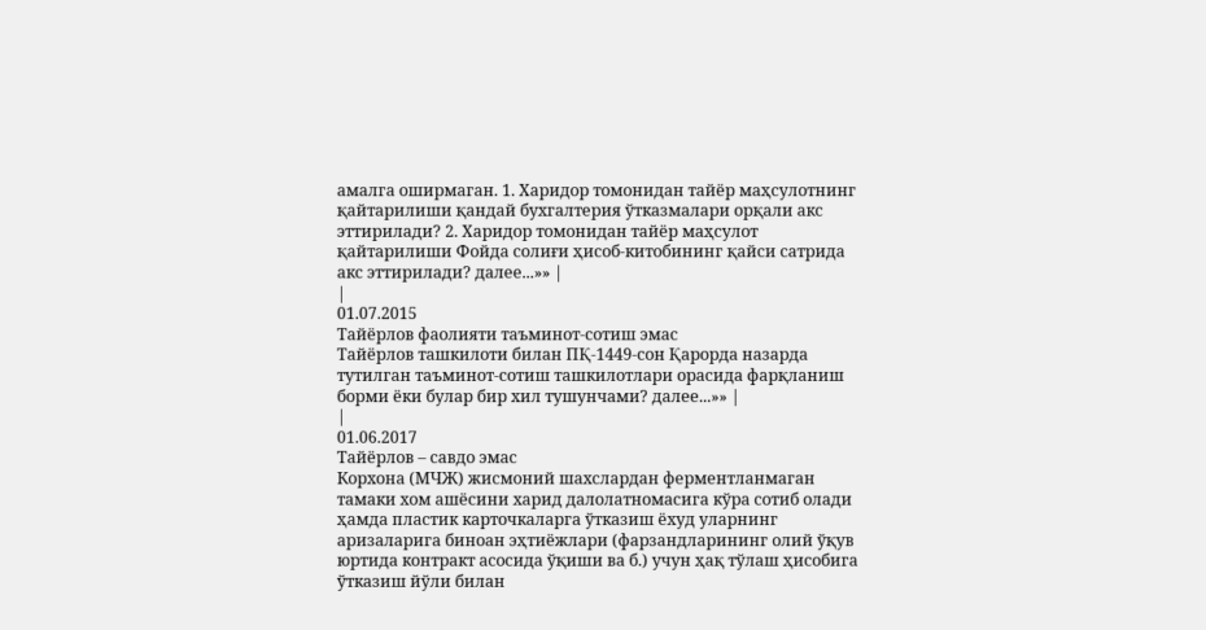амалга оширмаган. 1. Харидор томонидан тайёр маҳсулотнинг қайтарилиши қандай бухгалтерия ўтказмалари орқали акс эттирилади? 2. Харидор томонидан тайёр маҳсулот қайтарилиши Фойда солиғи ҳисоб-китобининг қайси сатрида акс эттирилади? далее...»» |
|
01.07.2015
Тайёрлов фаолияти таъминот-сотиш эмас
Тайёрлов ташкилоти билан ПҚ-1449-сон Қарорда назарда тутилган таъминот-сотиш ташкилотлари орасида фарқланиш борми ёки булар бир хил тушунчами? далее...»» |
|
01.06.2017
Тайёрлов – савдо эмас
Корхона (МЧЖ) жисмоний шахслардан ферментланмаган тамаки хом ашёсини харид далолатномасига кўра сотиб олади ҳамда пластик карточкаларга ўтказиш ёхуд уларнинг аризаларига биноан эҳтиёжлари (фарзандларининг олий ўқув юртида контракт асосида ўқиши ва б.) учун ҳақ тўлаш ҳисобига ўтказиш йўли билан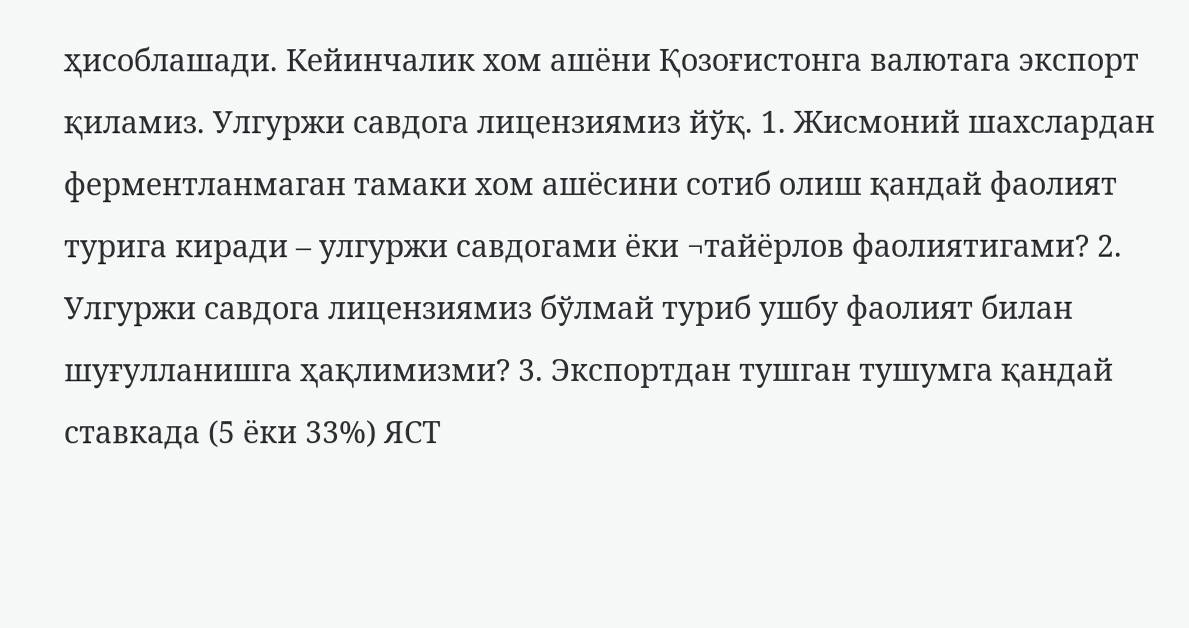ҳисоблашади. Кейинчалик хом ашёни Қозоғистонга валютага экспорт қиламиз. Улгуржи савдога лицензиямиз йўқ. 1. Жисмоний шахслардан ферментланмаган тамаки хом ашёсини сотиб олиш қандай фаолият турига киради – улгуржи савдогами ёки ¬тайёрлов фаолиятигами? 2. Улгуржи савдога лицензиямиз бўлмай туриб ушбу фаолият билан шуғулланишга ҳақлимизми? 3. Экспортдан тушган тушумга қандай ставкада (5 ёки 33%) ЯСТ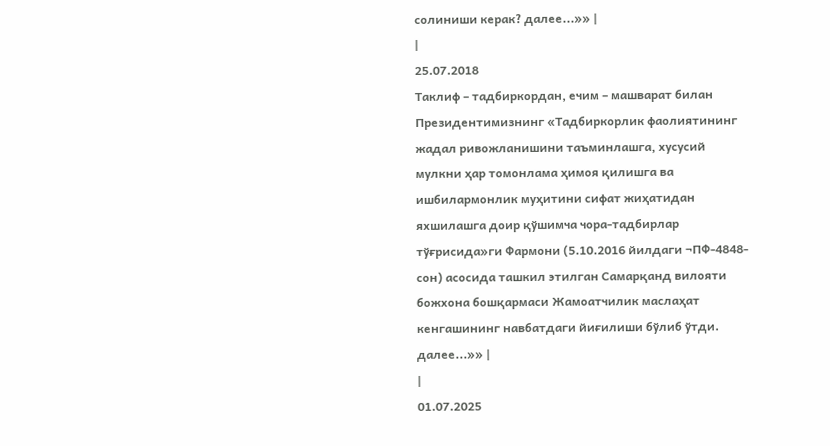солиниши керак? далее...»» |
|
25.07.2018
Таклиф – тадбиркордан, ечим – машварат билан
Президентимизнинг «Тадбиркорлик фаолиятининг жадал ривожланишини таъминлашга, хусусий мулкни ҳар томонлама ҳимоя қилишга ва ишбилармонлик муҳитини сифат жиҳатидан яхшилашга доир қўшимча чора-тадбирлар тўғрисида»ги Фармони (5.10.2016 йилдаги ¬ПФ-4848-сон) асосида ташкил этилган Самарқанд вилояти божхона бошқармаси Жамоатчилик маслаҳат кенгашининг навбатдаги йиғилиши бўлиб ўтди. далее...»» |
|
01.07.2025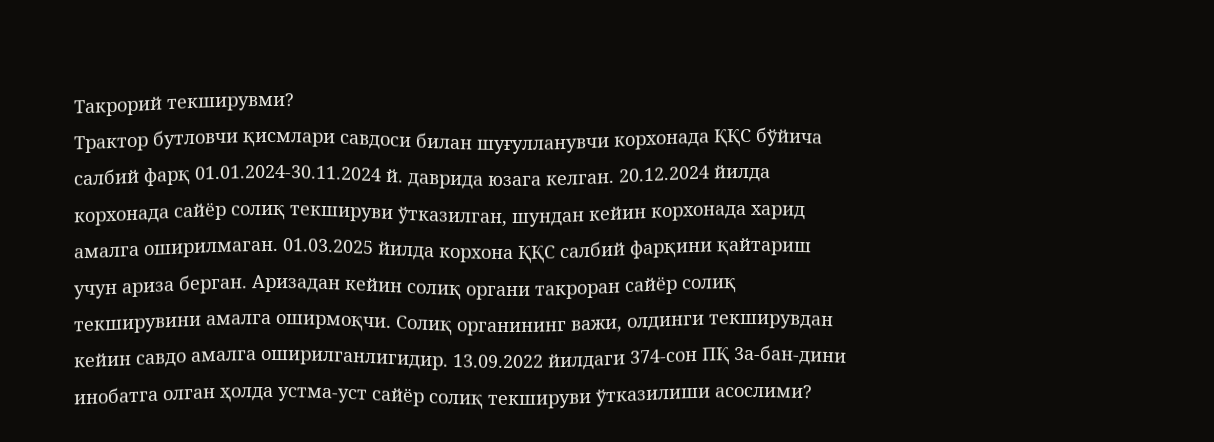Такрорий текширувми?
Трактор бутловчи қисмлари савдоси билан шуғулланувчи корхонада ҚҚС бўйича салбий фарқ 01.01.2024-30.11.2024 й. даврида юзага келган. 20.12.2024 йилда корхонада сайёр солиқ текшируви ўтказилган, шундан кейин корхонада харид амалга оширилмаган. 01.03.2025 йилда корхона ҚҚС салбий фарқини қайтариш учун ариза берган. Аризадан кейин солиқ органи такроран сайёр солиқ текширувини амалга оширмоқчи. Солиқ органининг важи, олдинги текширувдан кейин савдо амалга оширилганлигидир. 13.09.2022 йилдаги 374-сон ПҚ 3а-бан-дини инобатга олган ҳолда устма-уст сайёр солиқ текшируви ўтказилиши асослими?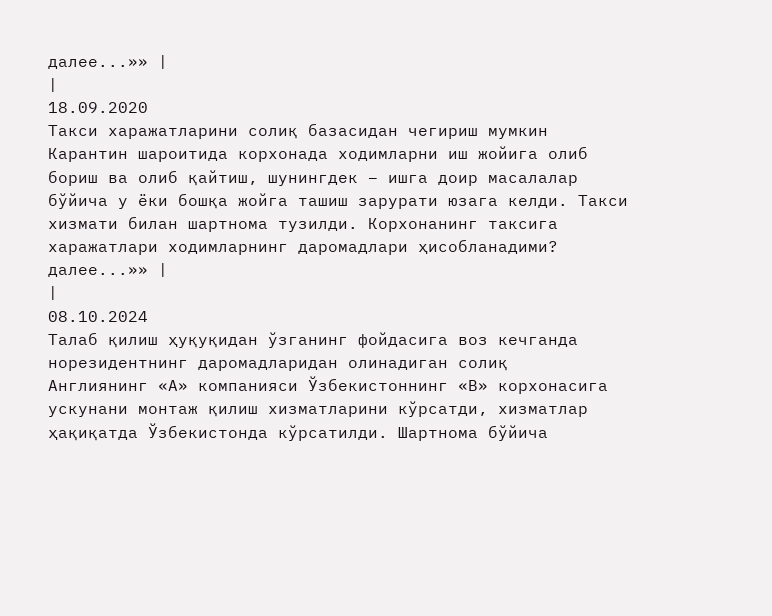далее...»» |
|
18.09.2020
Такси харажатларини солиқ базасидан чегириш мумкин
Карантин шароитида корхонада ходимларни иш жойига олиб бориш ва олиб қайтиш, шунингдек – ишга доир масалалар бўйича у ёки бошқа жойга ташиш зарурати юзага келди. Такси хизмати билан шартнома тузилди. Корхонанинг таксига харажатлари ходимларнинг даромадлари ҳисобланадими? далее...»» |
|
08.10.2024
Талаб қилиш ҳуқуқидан ўзганинг фойдасига воз кечганда норезидентнинг даромадларидан олинадиган солиқ
Англиянинг «А» компанияси Ўзбекистоннинг «В» корхонасига ускунани монтаж қилиш хизматларини кўрсатди, хизматлар ҳақиқатда Ўзбекистонда кўрсатилди. Шартнома бўйича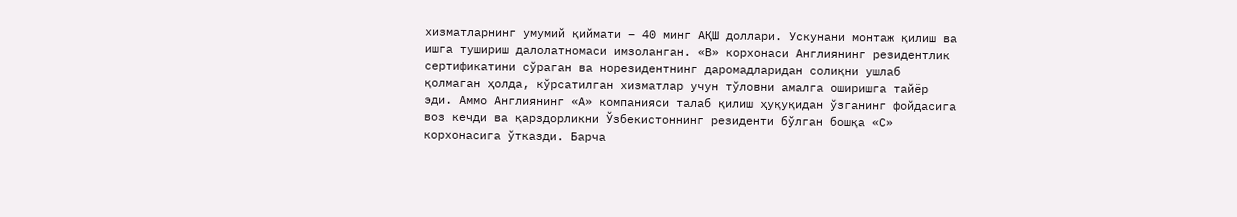хизматларнинг умумий қиймати – 40 минг АҚШ доллари. Ускунани монтаж қилиш ва ишга тушириш далолатномаси имзоланган. «В» корхонаси Англиянинг резидентлик сертификатини сўраган ва норезидентнинг даромадларидан солиқни ушлаб қолмаган ҳолда, кўрсатилган хизматлар учун тўловни амалга оширишга тайёр эди. Аммо Англиянинг «А» компанияси талаб қилиш ҳуқуқидан ўзганинг фойдасига воз кечди ва қарздорликни Ўзбекистоннинг резиденти бўлган бошқа «С» корхонасига ўтказди. Барча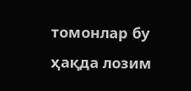томонлар бу ҳақда лозим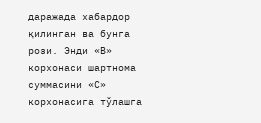даражада хабардор қилинган ва бунга рози. Энди «В» корхонаси шартнома суммасини «С» корхонасига тўлашга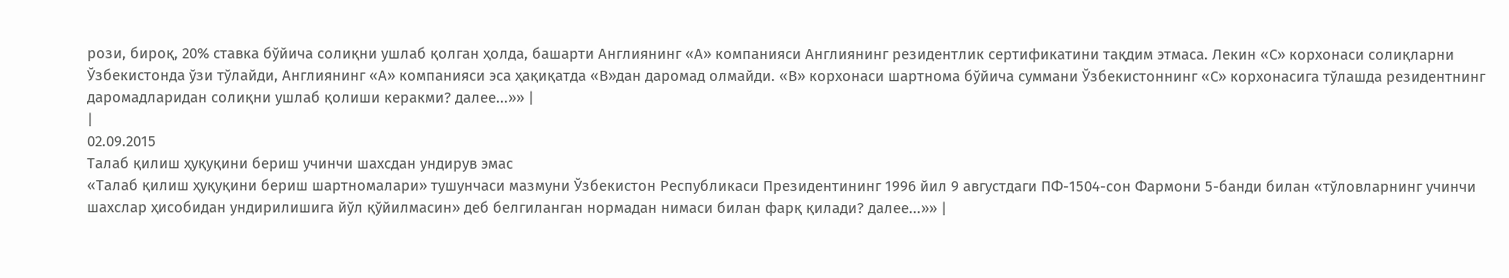рози, бироқ, 20% ставка бўйича солиқни ушлаб қолган ҳолда, башарти Англиянинг «А» компанияси Англиянинг резидентлик сертификатини тақдим этмаса. Лекин «С» корхонаси солиқларни Ўзбекистонда ўзи тўлайди, Англиянинг «А» компанияси эса ҳақиқатда «В»дан даромад олмайди. «В» корхонаси шартнома бўйича суммани Ўзбекистоннинг «С» корхонасига тўлашда резидентнинг даромадларидан солиқни ушлаб қолиши керакми? далее...»» |
|
02.09.2015
Талаб қилиш ҳуқуқини бериш учинчи шахсдан ундирув эмас
«Талаб қилиш ҳуқуқини бериш шартномалари» тушунчаси мазмуни Ўзбекистон Республикаси Президентининг 1996 йил 9 августдаги ПФ-1504-сон Фармони 5-банди билан «тўловларнинг учинчи шахслар ҳисобидан ундирилишига йўл қўйилмасин» деб белгиланган нормадан нимаси билан фарқ қилади? далее...»» |